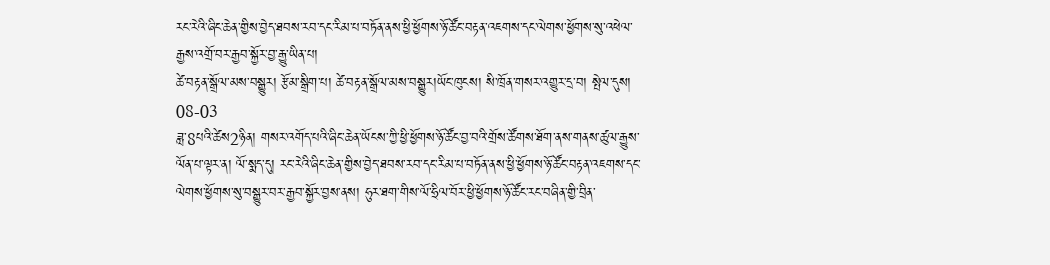རང་རེའི་ཞིང་ཆེན་གྱིས་བྱེད་ཐབས་རབ་དང་རིམ་པ་བཏོན་ནས་ཕྱི་ཕྱོགས་ཉོ་ཚོང་བརྟན་འཇགས་དང་ལེགས་ཕྱོགས་སུ་འཕེལ་རྒྱས་འགྲོ་བར་རྒྱབ་སྐྱོར་བྱ་རྒྱུ་ཡིན་པ།
ཚེ་བརྟན་སྒྲོལ་མས་བསྒྱུར། རྩོམ་སྒྲིག་པ། ཚེ་བརྟན་སྒྲོལ་མས་བསྒྱུར།ཡོང་ཁུངས། སི་ཁྲོན་གསར་འགྱུར་དྲ་བ། སྤེལ་དུས། 08-03
ཟླ་8པའི་ཚེས2ཉིན། གསར་འགོད་པའི་ཞིང་ཆེན་ཡོངས་ཀྱི་ཕྱི་ཕྱོགས་ཉོ་ཚོང་བྱ་བའི་གྲོས་ཚོགས་ཐོག་ནས་གནས་ཚུལ་རྒྱུས་ལོན་པ་ལྟར་ན། ལོ་སྨད་དུ། རང་རེའི་ཞིང་ཆེན་གྱིས་བྱེད་ཐབས་རབ་དང་རིམ་པ་བཏོན་ནས་ཕྱི་ཕྱོགས་ཉོ་ཚོང་བརྟན་འཇགས་དང་ལེགས་ཕྱོགས་སུ་བསྒྱུར་བར་རྒྱབ་སྐྱོར་བྱས་ནས། ཧུར་ཐག་གིས་ལོ་ཧྲིལ་བོར་ཕྱི་ཕྱོགས་ཉོ་ཚོང་རང་བཞིན་གྱི་བྲིན་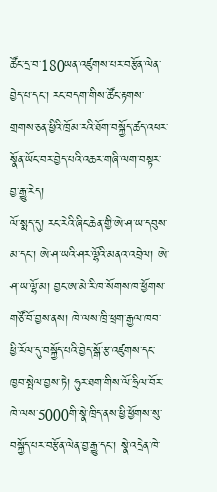ཚོང་དྲ་བ་180ཡན་འཛུགས་པར་བརྩོན་ལེན་བྱེད་པ་དང་། རང་བདག་གིས་ཚོང་རྟགས་གྲགས་ཅན་ཕྱིའི་ཁྲོམ་རའི་ཐོག་བསྐྱོད་ཚད་འཕར་སྣོན་ཡོང་བར་བྱེད་པའི་འཆར་གཞི་ལག་བསྟར་བྱ་རྒྱུ་རེད།
ལོ་སྨད་དུ། རང་རེའི་ཞིང་ཆེན་གྱི་ཨེ་ཤ་ཡ་དབུས་མ་དང་། ཨེ་ཤ་ཡའི་ཤར་ལྷོའི་མནའ་འབྲེལ། ཨེ་ཤ་ཡ་ལྷོ་མ། བྱང་ཨ་མེ་རི་ཁ་སོགས་ཁ་ཕྱོགས་གཙོ་བོ་བྱས་ནས། ཁེ་ལས་ཁྲི་ཕྲག་རྒྱལ་ཁབ་ཕྱི་རོལ་དུ་བསྐྱོད་པའི་བྱེད་སྒོ་རྩ་འཛུགས་དང་ཁྱབ་སྤེལ་བྱས་ཏེ། ཧུར་ཐག་གིས་ལོ་ཧྲིལ་བོར་ཁེ་ལས་5000གི་སྣེ་ཁྲིད་ནས་ཕྱི་ཕྱོགས་སུ་བསྐྱོད་པར་བརྩོན་ལེན་བྱ་རྒྱུ་དང་། སྣེ་འདྲེན་ཁེ་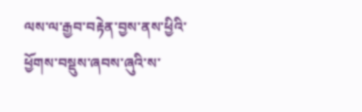ལས་ལ་རྒྱབ་བརྟེན་བྱས་ནས་ཕྱིའི་ཕྱོགས་བསྡུས་ཞབས་ཞུའི་ས་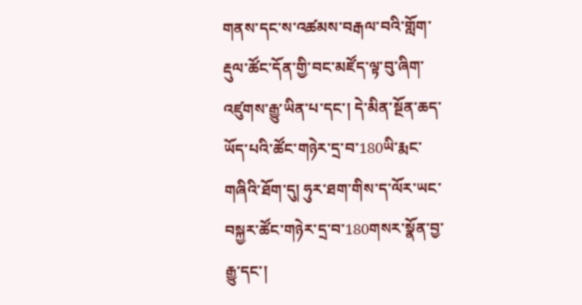གནས་དང་ས་འཚམས་བརྒལ་བའི་གློག་རྡུལ་ཚོང་དོན་གྱི་བང་མཛོད་ལྟ་བུ་ཞིག་འཛུགས་རྒྱུ་ཡིན་པ་དང་། དེ་མིན་སྔོན་ཆད་ཡོད་པའི་ཚོང་གཉེར་དྲ་བ་180ཡི་རྨང་གཞིའི་ཐོག་དུ། ཧུར་ཐག་གིས་ད་ལོར་ཡང་བསྐྱར་ཚོང་གཉེར་དྲ་བ་180གསར་སྣོན་བྱ་རྒྱུ་དང་།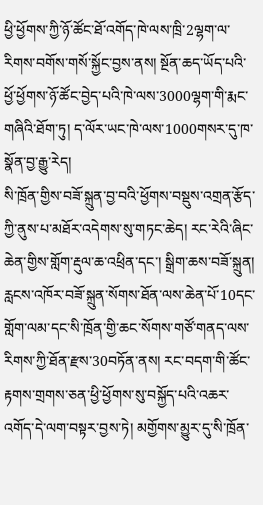ཕྱི་ཕྱོགས་ཀྱི་ཉོ་ཚོང་ཐོ་འགོད་ཁེ་ལས་ཁྲི་2ལྷག་ལ་རིགས་བགོས་གསོ་སྐྱོང་བྱས་ནས། སྔོན་ཆད་ཡོད་པའི་ཕྱོ་ཕྱོགས་ཉོ་ཚོང་བྱེད་པའི་ཁེ་ལས་3000ལྷག་གི་རྨང་གཞིའི་ཐོག་ཏུ། ད་ལོར་ཡང་ཁེ་ལས་1000གསར་དུ་ཁ་སྣོན་བྱ་རྒྱུ་རེད།
སི་ཁྲོན་གྱིས་བཟོ་སྐྲུན་བྱ་བའི་ཕྱོགས་བསྡུས་འགྲན་རྩོད་ཀྱི་ནུས་པ་མཐོར་འདེགས་སུ་གཏང་ཆེད། རང་རེའི་ཞིང་ཆེན་གྱིས་གློག་རྡུལ་ཆ་འཕྲིན་དང་། སྒྲིག་ཆས་བཟོ་སྐྲུན། རླངས་འཁོར་བཟོ་སྐྲུན་སོགས་ཐོན་ལས་ཆེན་པོ་10དང་གློག་ལམ་དང་སི་ཁྲོན་གྱི་ཆང་སོགས་གཙོ་གནད་ལས་རིགས་ཀྱི་ཐོན་རྫས་30བཏོན་ནས། རང་བདག་གི་ཚོང་རྟགས་གྲགས་ཅན་ཕྱི་ཕྱོགས་སུ་བསྐྱོད་པའི་འཆར་འགོད་དེ་ལག་བསྟར་བྱས་ཏེ། མགྱོགས་མྱུར་དུ་སི་ཁྲོན་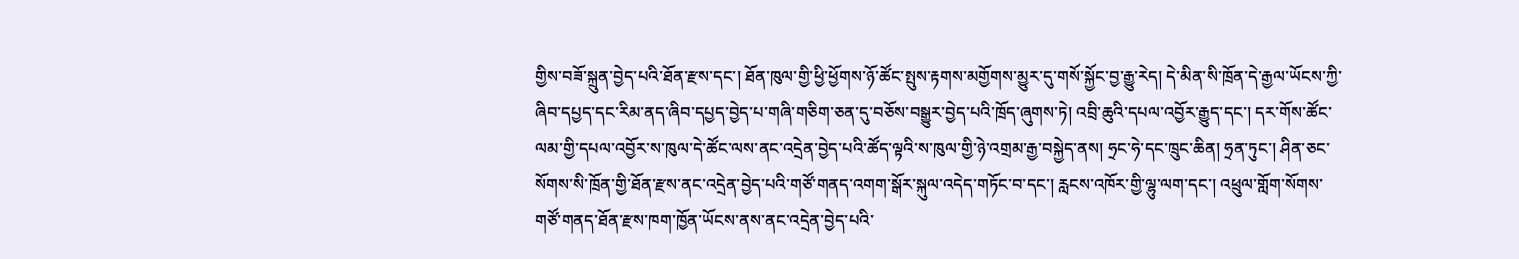གྱིས་བཟོ་སྐྲུན་བྱེད་པའི་ཐོན་རྫས་དང་། ཐོན་ཁུལ་གྱི་ཕྱི་ཕྱོགས་ཉོ་ཚོང་སྤུས་རྟགས་མགྱོགས་མྱུར་དུ་གསོ་སྐྱོང་བྱ་རྒྱུ་རེད། དེ་མིན་སི་ཁྲོན་དེ་རྒྱལ་ཡོངས་ཀྱི་ཞིབ་དཔྱད་དང་རིམ་ནད་ཞིབ་དཔྱད་བྱེད་པ་གཞི་གཅིག་ཅན་དུ་བཅོས་བསྒྱུར་བྱེད་པའི་ཁྲོད་ཞུགས་ཏེ། འབྲི་ཆུའི་དཔལ་འབྱོར་རྒྱུད་དང་། དར་གོས་ཚོང་ལམ་གྱི་དཔལ་འབྱོར་ས་ཁུལ་དེ་ཚོང་ལས་ནང་འདྲེན་བྱེད་པའི་ཚོད་ལྟའི་ས་ཁུལ་གྱི་ཉེ་འགྲམ་རྒྱ་བསྐྱེད་ནས། ཧྲང་ཧེ་དང་ཁྲུང་ཆིན། ཧྲན་ཏུང་། ཤིན་ཅང་སོགས་སི་ཁྲོན་གྱི་ཐོན་རྫས་ནང་འདྲེན་བྱེད་པའི་གཙོ་གནད་འགག་སྒོར་སྐུལ་འདེད་གཏོང་བ་དང་། རླངས་འཁོར་གྱི་ལྷུ་ལག་དང་། འཕྲུལ་གློག་སོགས་གཙོ་གནད་ཐོན་རྫས་ཁག་ཁྱོན་ཡོངས་ནས་ནང་འདྲེན་བྱེད་པའི་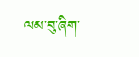ལམ་བུ་ཞིག་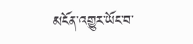མངོན་འགྱུར་ཡོང་བ་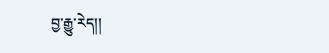བྱ་རྒྱུ་རེད།།